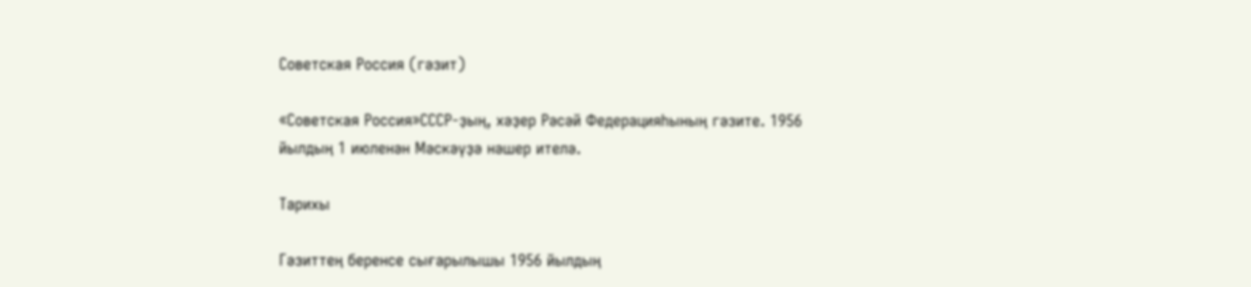Советская Россия (гәзит)

«Советская Россия»СССР-ҙың, хәҙер Рәсәй Федерацияһының гәзите. 1956 йылдың 1 июленән Мәскәүҙә нәшер ителә.

Тарихы

Гәзиттең беренсе сығарылышы 1956 йылдың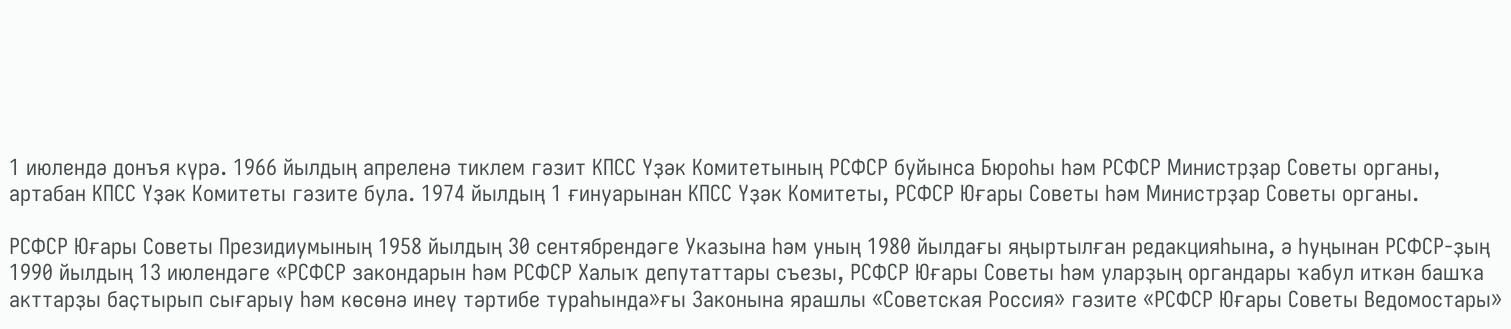1 июлендә донъя күрә. 1966 йылдың апреленә тиклем гәзит КПСС Үҙәк Комитетының РСФСР буйынса Бюроһы һәм РСФСР Министрҙар Советы органы, артабан КПСС Үҙәк Комитеты гәзите була. 1974 йылдың 1 ғинуарынан КПСС Үҙәк Комитеты, РСФСР Юғары Советы һәм Министрҙар Советы органы.

РСФСР Юғары Советы Президиумының 1958 йылдың 30 сентябрендәге Указына һәм уның 1980 йылдағы яңыртылған редакцияһына, ә һуңынан РСФСР-ҙың 1990 йылдың 13 июлендәге «РСФСР закондарын һәм РСФСР Халыҡ депутаттары съезы, РСФСР Юғары Советы һәм уларҙың органдары ҡабул иткән башҡа акттарҙы баҫтырып сығарыу һәм көсөнә инеү тәртибе тураһында»ғы Законына ярашлы «Советская Россия» гәзите «РСФСР Юғары Советы Ведомостары»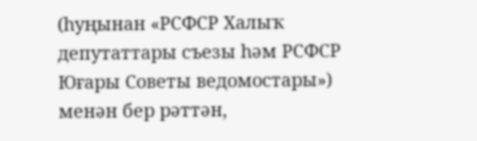(һуңынан «РСФСР Халыҡ депутаттары съезы һәм РСФСР Юғары Советы ведомостары») менән бер рәттән,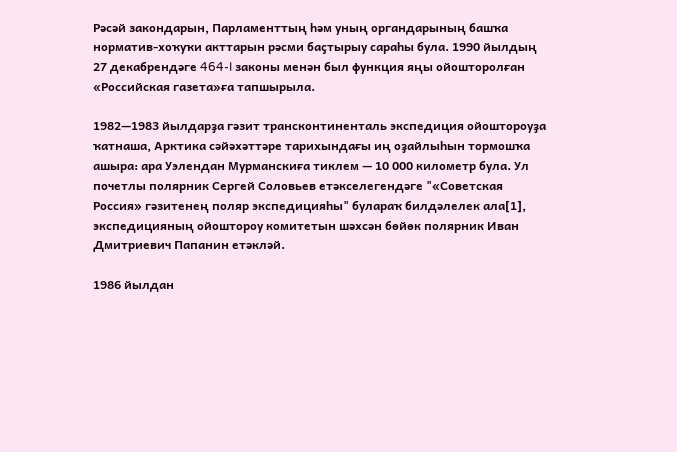Рәсәй закондарын, Парламенттың һәм уның органдарының башҡа норматив-хоҡуҡи акттарын рәсми баҫтырыу сараһы була. 1990 йылдың 27 декабрендәге 464-I законы менән был функция яңы ойошторолған «Российская газета»ға тапшырыла.

1982—1983 йылдарҙа гәзит трансконтиненталь экспедиция ойоштороуҙа ҡатнаша, Арктика сәйәхәттәре тарихындағы иң оҙайлыһын тормошҡа ашыра: ара Уэлендан Мурманскиға тиклем — 10 000 километр була. Ул почетлы полярник Сергей Соловьев етәкселегендәге "«Советская Россия» гәзитенең поляр экспедицияһы" булараҡ билдәлелек ала[1], экспедицияның ойоштороу комитетын шәхсән бөйөк полярник Иван Дмитриевич Папанин етәкләй.

1986 йылдан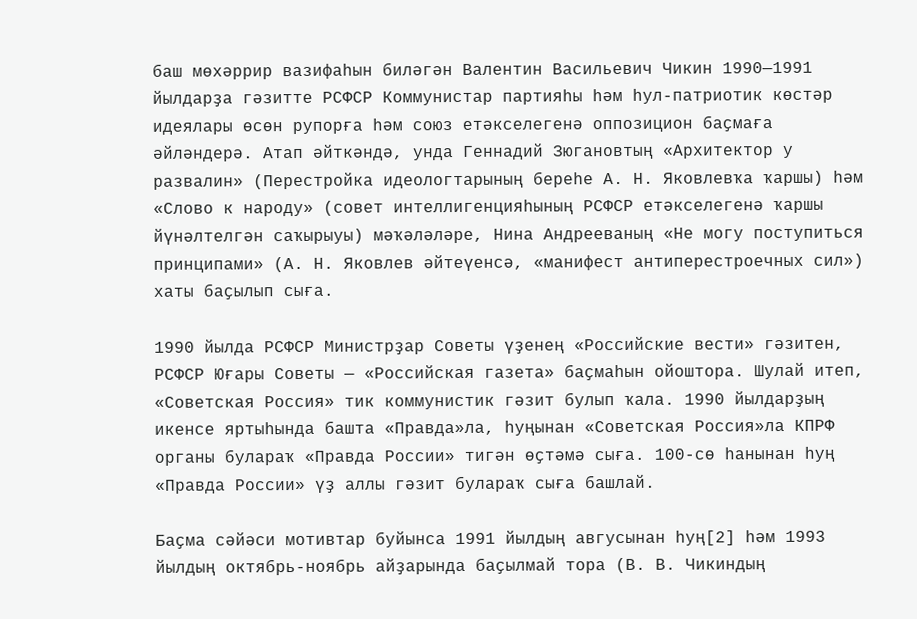баш мөхәррир вазифаһын биләгән Валентин Васильевич Чикин 1990—1991 йылдарҙа гәзитте РСФСР Коммунистар партияһы һәм һул-патриотик көстәр идеялары өсөн рупорға һәм союз етәкселегенә оппозицион баҫмаға әйләндерә. Атап әйткәндә, унда Геннадий Зюгановтың «Архитектор у развалин» (Перестройка идеологтарының береһе А. Н. Яковлевҡа ҡаршы) һәм «Слово к народу» (совет интеллигенцияһының РСФСР етәкселегенә ҡаршы йүнәлтелгән саҡырыуы) мәҡәләләре, Нина Андрееваның «Не могу поступиться принципами» (А. Н. Яковлев әйтеүенсә, «манифест антиперестроечных сил») хаты баҫылып сыға.

1990 йылда РСФСР Министрҙар Советы үҙенең «Российские вести» гәзитен, РСФСР Юғары Советы — «Российская газета» баҫмаһын ойоштора. Шулай итеп, «Советская Россия» тик коммунистик гәзит булып ҡала. 1990 йылдарҙың икенсе яртыһында башта «Правда»ла, һуңынан «Советская Россия»ла КПРФ органы булараҡ «Правда России» тигән өҫтәмә сыға. 100-сө һанынан һуң «Правда России» үҙ аллы гәзит булараҡ сыға башлай.

Баҫма сәйәси мотивтар буйынса 1991 йылдың авгусынан һуң[2] һәм 1993 йылдың октябрь-ноябрь айҙарында баҫылмай тора (В. В. Чикиндың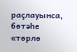раҫлауынса, бөтәһе «төрлө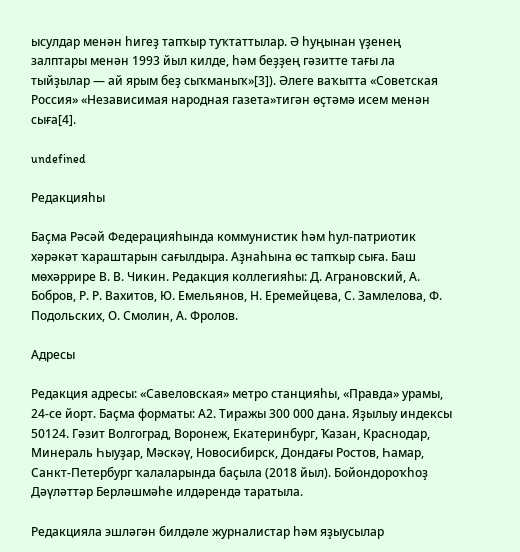ысулдар менән һигеҙ тапҡыр туҡтаттылар. Ә һуңынан үҙенең залптары менән 1993 йыл килде, һәм беҙҙең гәзитте тағы ла тыйҙылар — ай ярым беҙ сыҡманыҡ»[3]). Әлеге ваҡытта «Советская Россия» «Независимая народная газета»тигән өҫтәмә исем менән сыға[4].

undefined

Редакцияһы

Баҫма Рәсәй Федерацияһында коммунистик һәм һул-патриотик хәрәкәт ҡараштарын сағылдыра. Аҙнаһына өс тапҡыр сыға. Баш мөхәррире В. В. Чикин. Редакция коллегияһы: Д. Аграновский, А. Бобров, Р. Р. Вахитов, Ю. Емельянов, Н. Еремейцева, С. Замлелова, Ф. Подольских, О. Смолин, А. Фролов.

Адресы

Редакция адресы: «Савеловская» метро станцияһы, «Правда» урамы, 24-се йорт. Баҫма форматы: А2. Тиражы 300 000 дана. Яҙылыу индексы 50124. Гәзит Волгоград, Воронеж, Екатеринбург, Ҡазан, Краснодар, Минераль Һыуҙар, Мәскәү, Новосибирск, Дондағы Ростов, Һамар, Санкт-Петербург ҡалаларында баҫыла (2018 йыл). Бойондороҡһоҙ Дәүләттәр Берләшмәһе илдәрендә таратыла.

Редакцияла эшләгән билдәле журналистар һәм яҙыусылар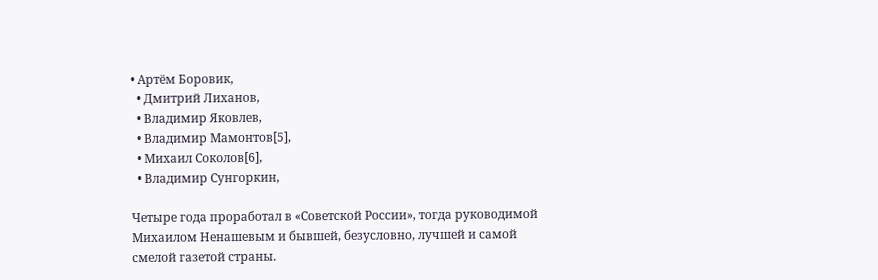• Артём Боровик,
  • Дмитрий Лиханов,
  • Владимир Яковлев,
  • Владимир Мамонтов[5],
  • Михаил Соколов[6],
  • Владимир Сунгоркин,

Четыре года проработал в «Советской России», тогда руководимой Михаилом Ненашевым и бывшей, безусловно, лучшей и самой смелой газетой страны.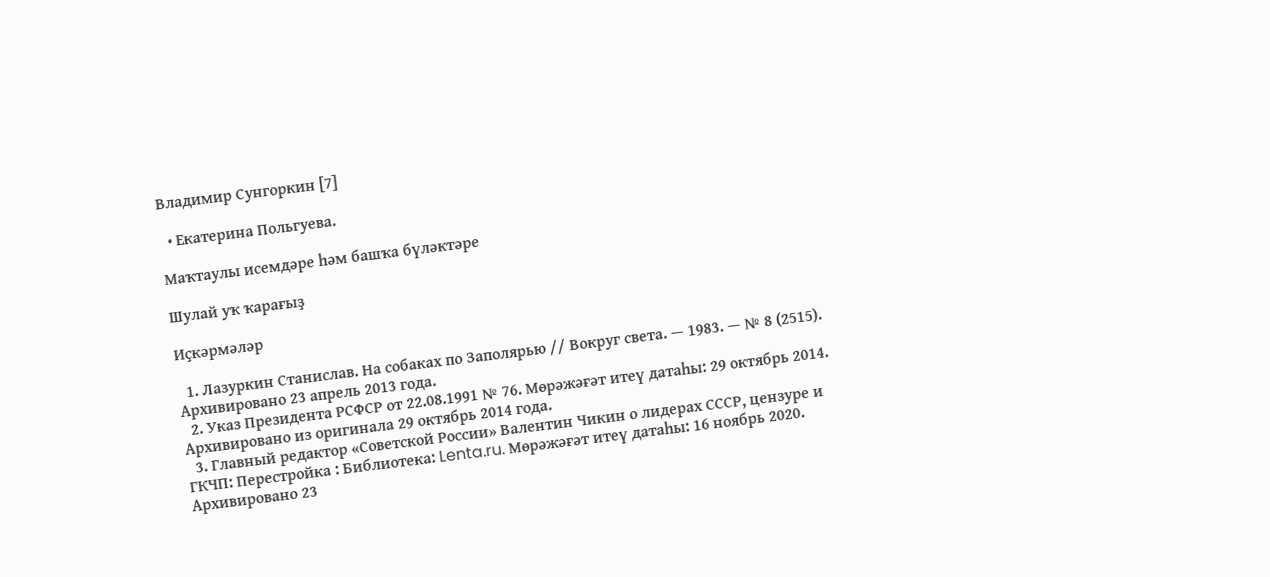Владимир Сунгоркин [7]

  • Екатерина Польгуева.

Маҡтаулы исемдәре һәм башҡа бүләктәре

Шулай уҡ ҡарағыҙ

Иҫкәрмәләр

  1. Лазуркин Станислав. На собаках по Заполярью // Вокруг света. — 1983. — № 8 (2515). Архивировано 23 апрель 2013 года.
  2. Указ Президента РСФСР от 22.08.1991 № 76. Мөрәжәғәт итеү датаһы: 29 октябрь 2014. Архивировано из оригинала 29 октябрь 2014 года.
  3. Главный редактор «Советской России» Валентин Чикин о лидерах СССР, цензуре и ГКЧП: Перестройка : Библиотека: Lenta.ru. Мөрәжәғәт итеү датаһы: 16 ноябрь 2020. Архивировано 23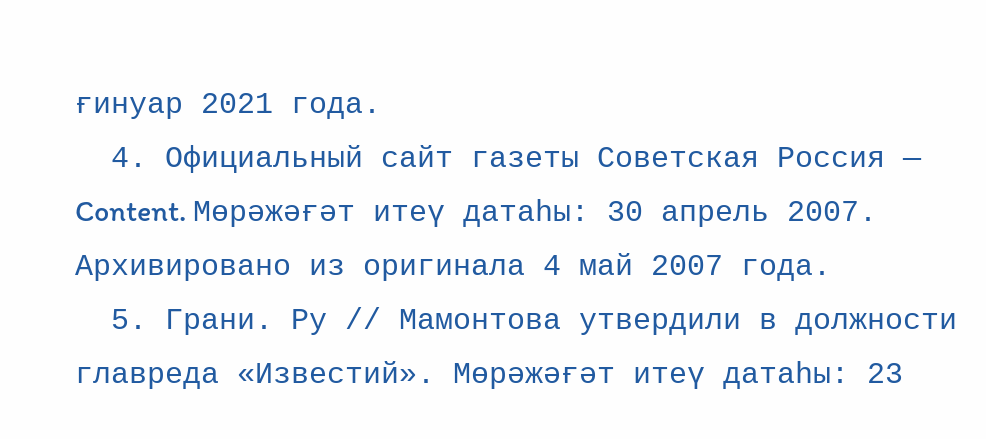ғинуар 2021 года.
  4. Официальный сайт газеты Советская Россия — Content. Мөрәжәғәт итеү датаһы: 30 апрель 2007. Архивировано из оригинала 4 май 2007 года.
  5. Грани. Ру // Мамонтова утвердили в должности главреда «Известий». Мөрәжәғәт итеү датаһы: 23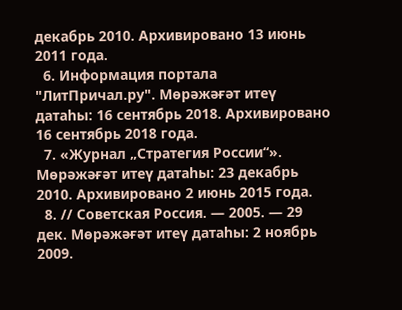декабрь 2010. Архивировано 13 июнь 2011 года.
  6. Информация портала "ЛитПричал.ру". Мөрәжәғәт итеү датаһы: 16 сентябрь 2018. Архивировано 16 сентябрь 2018 года.
  7. «Журнал „Стратегия России“». Мөрәжәғәт итеү датаһы: 23 декабрь 2010. Архивировано 2 июнь 2015 года.
  8. // Советская Россия. — 2005. — 29 дек. Мөрәжәғәт итеү датаһы: 2 ноябрь 2009.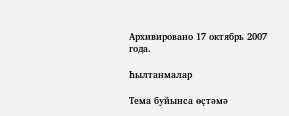Архивировано 17 октябрь 2007 года.

Һылтанмалар

Тема буйынса өҫтәмә